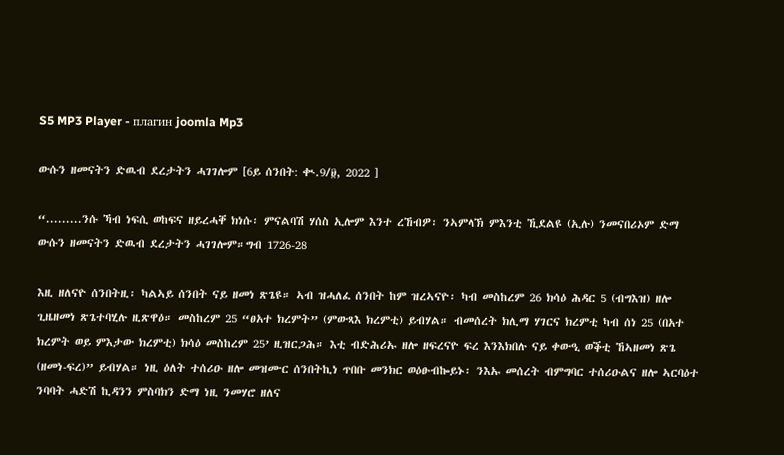S5 MP3 Player - плагин joomla Mp3

ውሱን ዘመናትን ድዉብ ደረታትን ሓገገሎም [6ይ ሰንበት: ቊ.9/፱, 2022 ]

“.........ንሱ ኻብ ነፍሲ ወከፍና ዘይረሓቐ ክነሱ፡ ምናልባሽ ሃሰስ ኢሎም እንተ ረኸብዎ፡ ንኣምላኽ ምእንቲ ኺደልዩ (ኢሉ) ንመናበሪኦም ድማ ውሱን ዘመናትን ድዉብ ደረታትን ሓገገሎም።ግብ 1726-28

እዚ ዘለናዮ ሰንበትዚ፡ ካልኣይ ሰንበት ናይ ዘመነ ጽጌዩ። ኣብ ዝሓለፈ ሰንበት ከም ዝረኣናዮ፡ ካብ መስከረም 26 ክሳዕ ሕዳር 5 (ብግእዝ) ዘሎ ጊዜዘመነ ጽጌተባሂሉ ዚጽዋዕ። መስከረም 25 “ፀአተ ክረምት” (ምውጻእ ክረምቲ) ይብሃል። ብመሰረት ክሊማ ሃገርና ክረምቲ ካብ ሰነ 25 (በአተ ክረምት ወይ ምእታው ክረምቲ) ክሳዕ መስከረም 25’ ዚዝርጋሕ። እቲ ብድሕሪኡ ዘሎ ዘፍረናዮ ፍረ እንእክበሉ ናይ ቀውዒ ወቕቲ ኸኣዘመነ ጽጌ (ዘመነ-ፍረ)” ይብሃል። ነዚ ዕለት ተሰሪዑ ዘሎ መዝሙር ሰንበትኪነ ጥበቡ መንክር ወዕፁብኰይኑ፡ ንእኡ መሰረት ብምግባር ተሰሪዑልና ዘሎ ኣርባዕተ ንባባት ሓድሽ ኪዳንን ምስባክን ድማ ነዚ ንመሃሮ ዘለና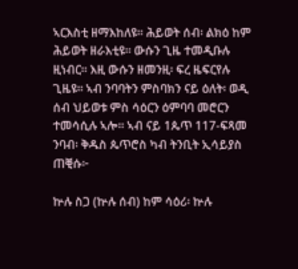ኣርእስቲ ዘማእከለዩ። ሕይወት ሰብ፡ ልክዕ ከም ሕይወት ዘራእቲዩ። ውሱን ጊዜ ተመዲቡሉ ዚነብር። እዚ ውሱን ዘመንዚ፡ ፍረ ዜፍርየሉ ጊዜዩ። ኣብ ንባባትን ምስባክን ናይ ዕለት፡ ወዲ ሰብ ህይወቱ ምስ ሳዕርን ዕምባባ መሮርን ተመሳሲሉ ኣሎ። ኣብ ናይ 1ጴጥ 117-ፍጻመ ንባብ፡ ቅዱስ ጴጥሮስ ካብ ትንቢት ኢሳይያስ ጠቒሱ፦

ኵሉ ስጋ (ኵሉ ሰብ) ከም ሳዕሪ፡ ኵሉ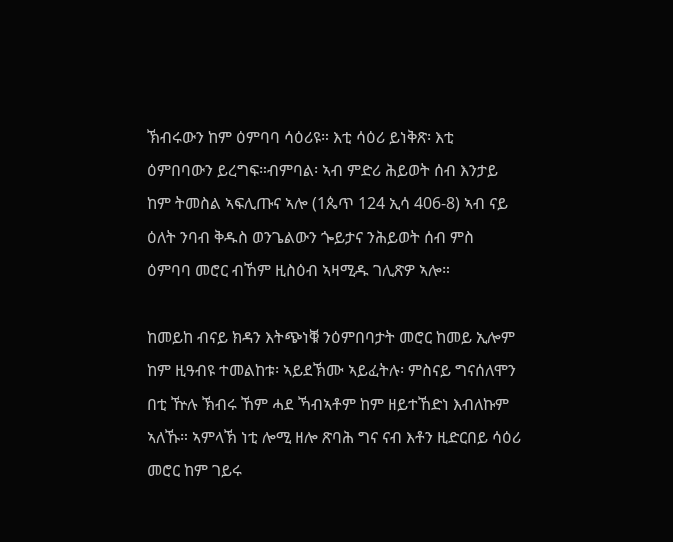ኽብሩውን ከም ዕምባባ ሳዕሪዩ። እቲ ሳዕሪ ይነቅጽ፡ እቲ ዕምበባውን ይረግፍ።ብምባል፡ ኣብ ምድሪ ሕይወት ሰብ እንታይ ከም ትመስል ኣፍሊጡና ኣሎ (1ጴጥ 124 ኢሳ 406-8) ኣብ ናይ ዕለት ንባብ ቅዱስ ወንጌልውን ጐይታና ንሕይወት ሰብ ምስ ዕምባባ መሮር ብኸም ዚስዕብ ኣዛሚዱ ገሊጽዎ ኣሎ።

ከመይከ ብናይ ክዳን እትጭነቑ ንዕምበባታት መሮር ከመይ ኢሎም ከም ዚዓብዩ ተመልከቱ፡ ኣይደኽሙ ኣይፈትሉ፡ ምስናይ ግናሰለሞን በቲ ዅሉ ኽብሩ ኸም ሓደ ኻብኣቶም ከም ዘይተኸድነ እብለኩም ኣለኹ። ኣምላኽ ነቲ ሎሚ ዘሎ ጽባሕ ግና ናብ እቶን ዚድርበይ ሳዕሪ መሮር ከም ገይሩ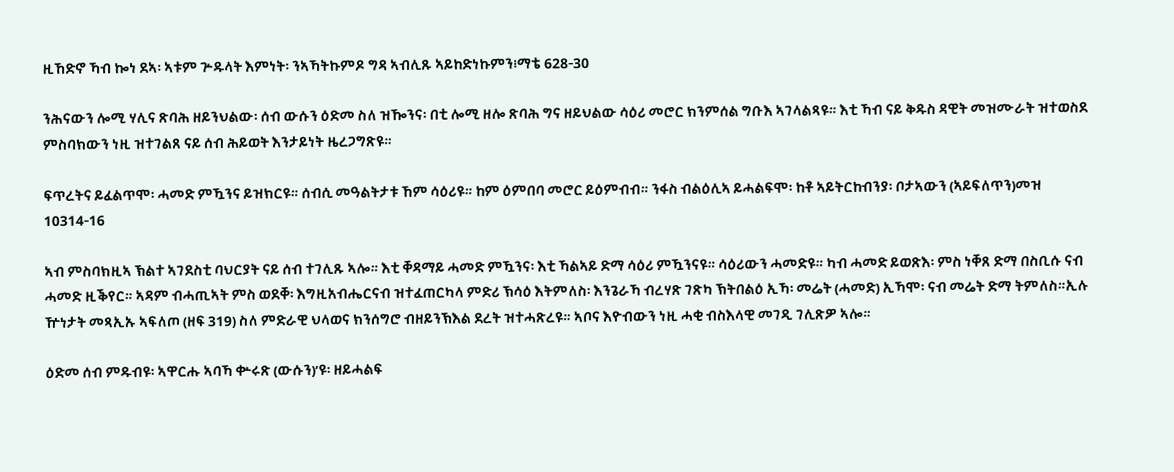ዚኸድኖ ኻብ ኰነ ደኣ፡ ኣቱም ጕዱላት እምነት፡ ንኣኻትኩምዶ ግዳ ኣብሊጹ ኣይከድነኩምን፧ማቴ 628-30

ንሕናውን ሎሚ ሃሊና ጽባሕ ዘይንህልው፡ ሰብ ውሱን ዕድመ ስለ ዝዀንና፡ በቲ ሎሚ ዘሎ ጽባሕ ግና ዘይህልው ሳዕሪ መሮር ክንምሰል ግቡእ ኣገላልጻዩ። እቲ ኻብ ናይ ቅዱስ ዳዊት መዝሙራት ዝተወስደ ምስባክውን ነዚ ዝተገልጸ ናይ ሰብ ሕይወት እንታይነት ዜረጋግጽዩ።

ፍጥረትና ይፈልጥሞ፡ ሓመድ ምዃንና ይዝክርዩ። ሰብሲ መዓልትታቱ ኸም ሳዕሪዩ። ከም ዕምበባ መሮር ይዕምብብ። ንፋስ ብልዕሊኣ ይሓልፍሞ፡ ከቶ ኣይትርከብንያ፡ ቦታኣውን (ኣይፍለጥን)መዝ 10314-16

ኣብ ምስባክዚኣ ኽልተ ኣገደስቲ ባህርያት ናይ ሰብ ተገሊጹ ኣሎ። እቲ ቐዳማይ ሓመድ ምዃንና፡ እቲ ኻልኣይ ድማ ሳዕሪ ምዃንናዩ። ሳዕሪውን ሓመድዩ። ካብ ሓመድ ይወጽእ፡ ምስ ነቐጸ ድማ በስቢሱ ናብ ሓመድ ዚቕየር። ኣዳም ብሓጢኣት ምስ ወደቐ፡ እግዚአብሔርናብ ዝተፈጠርካላ ምድሪ ኽሳዕ እትምለስ፡ እንጌራኻ ብረሃጽ ገጽካ ኽትበልዕ ኢኻ፡ መሬት (ሓመድ) ኢኻሞ፡ ናብ መሬት ድማ ትምለስ።ኢሉ ዅነታት መጻኢኡ ኣፍለጦ (ዘፍ 319) ስለ ምድራዊ ህላወና ክንሰግሮ ብዘይንኽእል ደረት ዝተሓጽረዩ። ኣቦና እዮብውን ነዚ ሓቂ ብስእላዊ መገዲ ገሊጽዎ ኣሎ።

ዕድመ ሰብ ምዱብዩ፡ ኣዋርሑ ኣባኻ ቍሩጽ (ውሱን)’ዩ፡ ዘይሓልፍ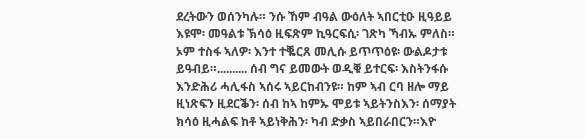ደረትውን ወሰንካሉ። ንሱ ኸም ብዓል ውዕለት ኣበርቲዑ ዚዓይይ እዩሞ፡ መዓልቱ ኽሳዕ ዚፍጽም ኪዓርፍሲ፡ ገጽካ ኻብኡ ምለስ። ኦም ተስፋ ኣለዎ፡ እንተ ተቘርጸ መሊሱ ይጥጥዕዩ፡ ውልዶታቱ ይዓብይ።.......... ሰብ ግና ይመውት ወዲቑ ይተርፍ፡ እስትንፋሱ እንድሕሪ ሓሊፋስ ኣሰሩ ኣይርከብንዩ። ከም ኣብ ርባ ዘሎ ማይ ዚነጽፍን ዚደርቕን፡ ሰብ ከኣ ከምኡ ሞይቱ ኣይትንስእን፡ ሰማያት ክሳዕ ዚሓልፍ ከቶ ኣይነቅሕን፡ ካብ ድቃስ ኣይበራበርን።እዮ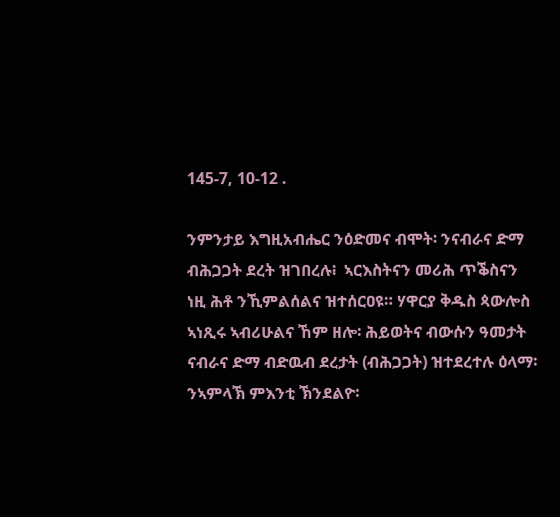145-7, 10-12 .

ንምንታይ እግዚአብሔር ንዕድመና ብሞት፡ ንናብራና ድማ ብሕጋጋት ደረት ዝገበረሉ፧  ኣርእስትናን መሪሕ ጥቕስናን ነዚ ሕቶ ንኺምልሰልና ዝተሰርዐዩ። ሃዋርያ ቅዱስ ጳውሎስ ኣነጺሩ ኣብሪሁልና ኸም ዘሎ፡ ሕይወትና ብውሱን ዓመታት ናብራና ድማ ብድዉብ ደረታት (ብሕጋጋት) ዝተደረተሉ ዕላማ፡ ንኣምላኽ ምእንቲ ኽንደልዮ፡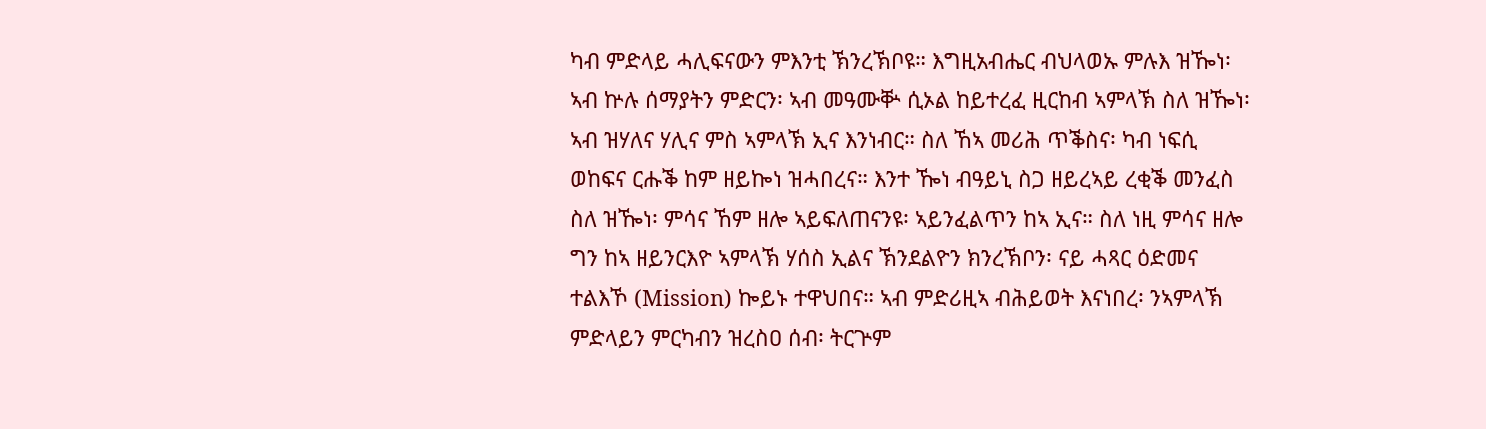ካብ ምድላይ ሓሊፍናውን ምእንቲ ኽንረኽቦዩ። እግዚአብሔር ብህላወኡ ምሉእ ዝዀነ፡ ኣብ ኵሉ ሰማያትን ምድርን፡ ኣብ መዓሙቝ ሲኦል ከይተረፈ ዚርከብ ኣምላኽ ስለ ዝዀነ፡ ኣብ ዝሃለና ሃሊና ምስ ኣምላኽ ኢና እንነብር። ስለ ኸኣ መሪሕ ጥቕስና፡ ካብ ነፍሲ ወከፍና ርሑቕ ከም ዘይኰነ ዝሓበረና። እንተ ዀነ ብዓይኒ ስጋ ዘይረኣይ ረቂቕ መንፈስ ስለ ዝዀነ፡ ምሳና ኸም ዘሎ ኣይፍለጠናንዩ፡ ኣይንፈልጥን ከኣ ኢና። ስለ ነዚ ምሳና ዘሎ ግን ከኣ ዘይንርእዮ ኣምላኽ ሃሰስ ኢልና ኽንደልዮን ክንረኽቦን፡ ናይ ሓጻር ዕድመና ተልእኾ (Mission) ኰይኑ ተዋህበና። ኣብ ምድሪዚኣ ብሕይወት እናነበረ፡ ንኣምላኽ ምድላይን ምርካብን ዝረስዐ ሰብ፡ ትርጕም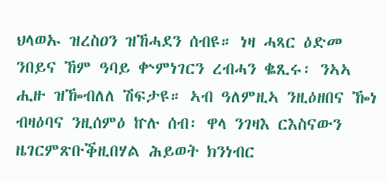ህላወኡ ዝረስዐን ዝኸሓደን ሰብዩ። ነዛ ሓጻር ዕድመ ንበይና ኸም ዓባይ ቍምነገርን ረብሓን ቈጺሩ፡ ንኣኣ ሒዙ ዝዀብለለ ሽፍታዩ። ኣብ ዓለምዚኣ ንዚዕዘበና ዀነ ብዛዕባና ንዚሰምዕ ኵሉ ሰብ፡ ዋላ ንገዛእ ርእስናውን ዜገርምጽቡቕዚበሃል ሕይወት ክንነብር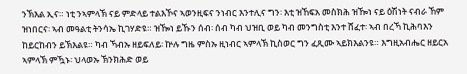ንኽእል ኢና። ነቲ ንኣምላኽ ናይ ምድላይ ተልእኾና ኣወንዚፍና ንነብር እንተሊና ግን፡ እቲ ዝኸፍአ መስክሕ ዝዀነ ናይ ዕሽነት ናብራ ኸም ዝነበርና፡ ኣብ መዓልቲ ትንሳኤ ኪገሃድዩ። ዝዀነ ይኹን ሰብ፡ ሰብ ካብ ህዝቢ ወይ ካብ መንግስቲ እንተ ሸፈተ፡ ኣብ በረኻ ኪሕባእን ከይርከብን ይኽእልዩ። ካብ ኻብኡ ዘይፍለይ፡ ኵሉ ግዜ ምስኡ ዚነብር ኣምላኽ ኪስወር ግን ፈጺሙ ኣይክእልንዩ። እግዚአብሔር ዘይርአ ኣምላኽ ምዃኑ፡ ህላወኡ ኽንክሕድ ወይ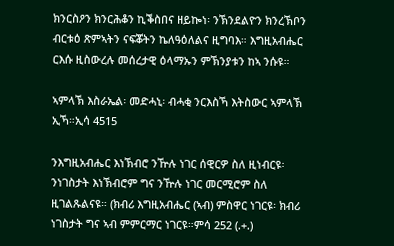ክንርስዖን ክንርሕቆን ኪቕስበና ዘይኰነ፡ ንኽንደልዮን ክንረኽቦን ብርቱዕ ጽምኣትን ናፍቖትን ኬለዓዕለልና ዚግባእ። እግዚአብሔር ርእሱ ዚስውረሉ መሰረታዊ ዕላማኡን ምኽንያቱን ከኣ ንሱዩ።

ኣምላኽ እስራኤል፡ መድሓኒ፡ ብሓቂ ንርእስኻ እትስውር ኣምላኽ ኢኻ።ኢሳ 4515

ንእግዚአብሔር እነኽብሮ ንዅሉ ነገር ሰዊርዎ ስለ ዚነብርዩ፡ ንነገስታት እነኽብሮም ግና ንዅሉ ነገር መርሚሮም ስለ ዚገልጹልናዩ። (ክብሪ እግዚአብሔር (ኣብ) ምስዋር ነገርዩ፡ ክብሪ ነገስታት ግና ኣብ ምምርማር ነገርዩ።ምሳ 252 (.+.)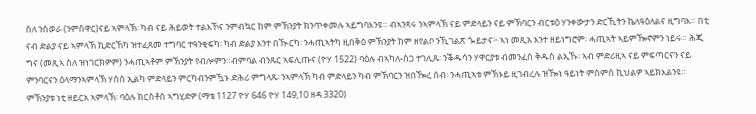ስለ ንስወራ (ንምስዋር)ናይ ኣምላኽ፡ ካብ ናይ ሕይወት ተልእኾና ንምብኳር ከም ምኽንያት ክንጥቀመሉ ኣይግባእንዩ። ብኣንጻሩ ንኣምላኽ ናይ ምድላይን ናይ ምኽባርን ብርቱዕ ሃንቀውታን ድርኺትን ኬለዓዕለልና ዚግባእ። በቲ ናብ ድልያ ናይ ኣምላኽ ኪድርኸካ ዝተፈጸመ ተግባር ተዓንቂፍካ፡ ካብ ድልያ እንተ በዂርካ፡ ንሓጢኣትካ ዚበቅዕ ምኽንያት ከም ዘየልቦ ንኺገልጽ ጐይታና፦ ኣነ መጺአ እንተ ዘይነግሮም፡ ሓጢኣት ኣይምዀኖምን ነይሩ። ሕጂ ግና (መጺኣ ስለ ዝነገርክዎም) ንሓጢኣቶም ምኽንያት የብሎምን።ብምባል ብንጹር ኣፍሊጡና (ዮሃ 1522) ባዕሉ ብኣካለ-ስጋ ተገሊጹ፡ ንቕዱሳን ሃዋርያቱ ብመንፈስ ቅዱስ ልኢኹ፡ ኣብ ምድሪዚኣ ናይ ምፍጣርናን ናይ ምንባርናን ዕላማንኣምላኽ ሃሰስ ኢልካ ምድላይን ምርካብንምዃኑ ድሕሪ ምግላጹ፡ ንኣምላኽ ካብ ምድላይን ካብ ምኽባርን ዝበዀረ ሰብ፡ ንሓጢኣቱ ምኽኑይ ዚገብረሉ ዝዀነ ዓይነት ምስምስ ኪህልዎ ኣይክእልንዩ። ምኽንያቱ ነቲ ዘይርአ ኣምላኽ፡ ባዕሉ ክርስቶስ ኣግሂድዎ (ማቴ 1127 ዮሃ 646 ዮሃ 149,10 ዘዳ 3320)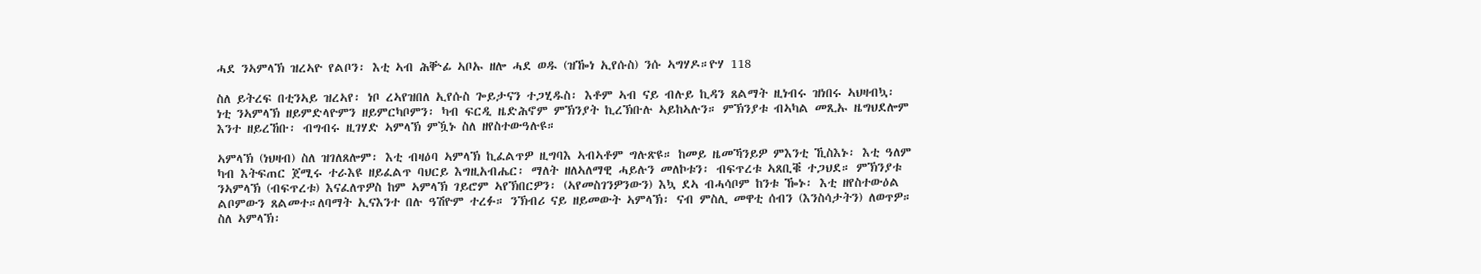ሓደ ንኣምላኽ ዝረኣዮ የልቦን፡ እቲ ኣብ ሕቝፊ ኣቦኡ ዘሎ ሓደ ወዱ (ዝዀነ ኢየሱስ) ንሱ ኣግሃዶ።ዮሃ 118

ስለ ይትረፍ በቲንኣይ ዝረኣየ፡ ነቦ ረኣየዝበለ ኢየሱስ ጐይታናን ተጋሂዱስ፡ እቶም ኣብ ናይ ብሉይ ኪዳን ጸልማት ዚነብሩ ዝነበሩ ኣህዛብኳ፡ ነቲ ንኣምላኽ ዘይምድላዮምን ዘይምርካቦምን፡ ካብ ፍርዲ ዜድሕኖም ምኽንያት ኪረኽቡሉ ኣይከኣሉን። ምኽንያቱ ብኣካል መጺኡ ዜግህደሎም እንተ ዘይረኸቡ፡ ብግብሩ ዚገሃድ ኣምላኽ ምዃኑ ስለ ዘየስተውዓሉዩ።

ኣምላኽ (ነህዛብ) ስለ ዝገለጸሎም፡ እቲ ብዛዕባ ኣምላኽ ኪፈልጥዎ ዚግባእ ኣብኣቶም ግሉጽዩ። ከመይ ዜመኻንይዎ ምእንቲ ኺስእኑ፡ እቲ ዓለም ካብ እትፍጠር ጀሚሩ ተራእዩ ዘይፈልጥ ባህርይ እግዚአብሔር፡ ማለት ዘለኣለማዊ ሓይሉን መለኮቱን፡ ብፍጥረቱ ኣጸቢቑ ተጋህደ። ምኽንያቱ ንኣምላኽ (ብፍጥረቱ) እናፈለጥዎስ ከም ኣምላኽ ገይሮም ኣየኽበርዎን፡ (ኣየመስገንዎንውን) እኳ ደኣ ብሓሳቦም ከንቱ ዀኑ፡ እቲ ዘየስተውዕል ልቦምውን ጸልመተ።ለባማት ኢናእንተ በሉ ዓሽዮም ተረፉ። ንኽብሪ ናይ ዘይመውት ኣምላኽ፡ ናብ ምስሊ መዋቲ ሰብን (እንስሳታትን) ለወጥዎ። ስለ ኣምላኽ፡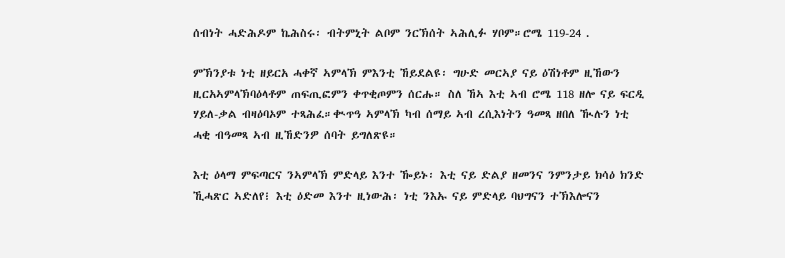ሰብነት ሓድሕዶም ኬሕስሩ፡ ብትምኒት ልቦም ንርኽሰት ኣሕሊፉ ሃቦም።ሮሜ 119-24 .

ምኽንያቱ ነቲ ዘይርአ ሓቀኛ ኣምላኽ ምእንቲ ኸይደልዩ፡ ግሁድ መርኣያ ናይ ዕሽነቶም ዚኸውን ዚርአኣምላኽባዕላቶም ጠፍጢፎምን ቀጥቂጦምን ሰርሑ። ስለ ኸኣ እቲ ኣብ ሮሜ 118 ዘሎ ናይ ፍርዲ ሃይለ-ቃል ብዛዕባኦም ተጻሕፈ።ቊጥዓ ኣምላኽ ካብ ሰማይ ኣብ ረሲእነትን ዓመጻ ዘበለ ዂሉን ነቲ ሓቂ ብዓመጻ ኣብ ዚኸድንዎ ሰባት ይግለጽዩ።

እቲ ዕላማ ምፍጣርና ንኣምላኽ ምድላይ እንተ ዀይኑ፡ እቲ ናይ ድልያ ዘመንና ንምንታይ ክሳዕ ክንድ ኺሓጽር ኣድለየ፧ እቲ ዕድመ እንተ ዚነውሕ፡ ነቲ ንእኡ ናይ ምድላይ ባህግናን ተኽእሎናን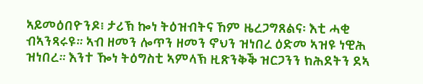ኣይመዕበዮንዶ፧ ታሪኽ ኰነ ትዕዝብትና ኸም ዜረጋግጸልና፡ እቲ ሓቂ ብኣንጻሩዩ። ኣብ ዘመን ሎጥን ዘመን ኖህን ዝነበረ ዕድመ ኣዝዩ ነዊሕ ዝነበረ። እንተ ዀነ ትዕግስቲ ኣምላኽ ዚጽንቅቕ ዝርጋንን ክሕደትን ደኣ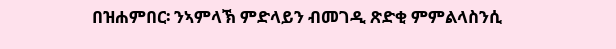በዝሐምበር፡ ንኣምላኽ ምድላይን ብመገዲ ጽድቂ ምምልላስንሲ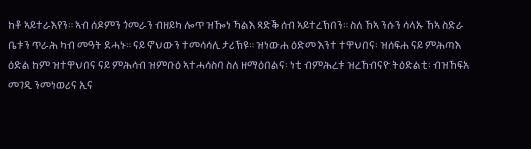ከቶ ኣይተራእየን። ኣብ ሰዶምን ጎመራን ብዘይካ ሎጥ ዝዀነ ኻልእ ጻድቕ ሰብ ኣይተረኽበን። ስለ ኸኣ ንሱን ሳላኡ ኸኣ ስድራ ቤቱን ጥራሕ ካብ መዓት ደሓኑ። ናይ ኖህውን ተመሳሳሊ ታሪኽዩ። ዝነውሐ ዕድመ እንተ ተዋህበና፡ ዝሰፍሐ ናይ ምሕጣእ ዕድል ከም ዝተዋህበና ናይ ምሕሳብ ዝምቡዕ ኣተሓሳስባ ስለ ዘማዕበልና፡ ነቲ ብምሕረቱ ዝረኸብናዮ ትዕድልቲ፡ ብዝኸፍአ መገዲ ንመነወሪና ኢና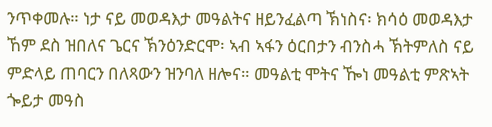ንጥቀመሉ። ነታ ናይ መወዳእታ መዓልትና ዘይንፈልጣ ኽነስና፡ ክሳዕ መወዳእታ ኸም ደስ ዝበለና ጌርና ኽንዕንድርሞ፡ ኣብ ኣፋን ዕርበታን ብንስሓ ኽትምለስ ናይ ምድላይ ጠባርን በለጻውን ዝንባለ ዘሎና። መዓልቲ ሞትና ዀነ መዓልቲ ምጽኣት ጐይታ መዓስ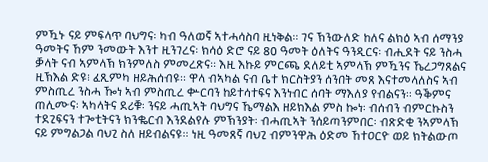ምዃኑ ናይ ምፍላጥ ባህግና፡ ካብ ዓለወኛ ኣተሓሳስባ ዚነቅል። ገና ኽንውለድ ከለና ልክዕ ኣብ ሰማንያ ዓመትና ኸም ንመውት እንተ ዚንገረና፡ ክሳዕ ድሮ ናይ 80 ዓመት ዕለትና ዓንዲርና፡ ብሒደት ናይ ንስሓ ቓላት ናብ ኣምላኽ ክንምለስ ምመረጽና። እዚ እኩይ ምርጫ ደለይቲ ኣምላኽ ምዃንና ኼረጋግጸልና ዚኽእል ድዩ፧ ፈጺምካ ዘይሕሰብዩ። ዋላ ብኣካል ናብ ቤተ ክርስትያን ሰንበት መጸ እናተመላለስና ኣብ ምስጢረ ንስሓ ዀነ ኣብ ምስጢረ ቍርባን ከይተሳተፍና እንነብር ሰባት ማእለያ የብልናን። ዓቕምና ጠሊሙና፡ ኣካላትና ደሪቑ፡ ንናይ ሓጢኣት ባህግና ኼማልእ ዘይክእል ምስ ኰነ፡ ብሰብን ብምርኩስን ተደጊፍናን ተጐቲትናን ክንቈርብ እንደልየሉ ምኽንያት፡ ብሓጢኣት ንሰይጣንምበር፡ ብጽድቂ ንኣምላኽ ናይ ምግልጋል ባህጊ ስለ ዘይብልናዩ። ነዚ ዓመጸኛ ባህጊ ብምንዋሕ ዕድመ ኸተዐርዮ ወይ ክትልውጦ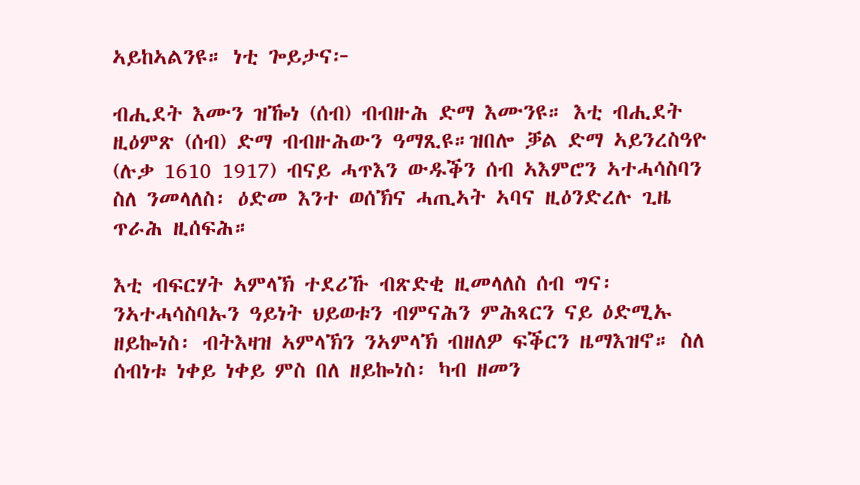ኣይከኣልንዩ። ነቲ ጐይታና፦

ብሒደት እሙን ዝዀነ (ሰብ) ብብዙሕ ድማ እሙንዩ። እቲ ብሒደት ዚዕምጽ (ሰብ) ድማ ብብዙሕውን ዓማጺዩ።ዝበሎ ቓል ድማ ኣይንረስዓዮ (ሉቃ 1610 1917) ብናይ ሓጥእን ውዱቕን ሰብ ኣእምሮን ኣተሓሳስባን ስለ ንመላለስ፡ ዕድመ እንተ ወሰኽና ሓጢኣት ኣባና ዚዕንድረሉ ጊዜ ጥራሕ ዚሰፍሕ።

እቲ ብፍርሃት ኣምላኽ ተደሪኹ ብጽድቂ ዚመላለስ ሰብ ግና፡ ንኣተሓሳስባኡን ዓይነት ህይወቱን ብምናሕን ምሕጻርን ናይ ዕድሚኡ ዘይኰነስ፡ ብትእዛዝ ኣምላኽን ንኣምላኽ ብዘለዎ ፍቕርን ዜማእዝኖ። ስለ ሰብነቱ ነቀይ ነቀይ ምስ በለ ዘይኰነስ፡ ካብ ዘመን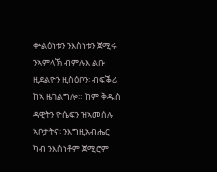ቍልዕነቱን ንእስነቱን ጀሚሩ ንኣምላኽ ብምሉእ ልቡ ዚደልዮን ዚስዕቦን፡ ብፍቕሪ ከኣ ዜገልግሎ። ከም ቅዱስ ዳዊትን ዮሴፍን ዝኣመሰሉ ኣቦታትና፡ ንእግዚአብሔር ካብ ንእስነቶም ጀሚሮም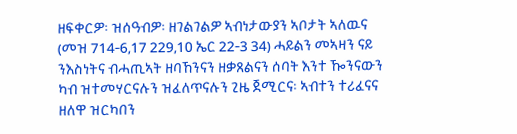ዘፍቀርዎ፡ ዝሰዓብዎ፡ ዘገልገልዎ ኣብነታውያን ኣቦታት ኣለዉና (መዝ 714-6,17 229,10 ኤር 22-3 34) ሓይልን መኣዛን ናይ ንእስነትና ብሓጢኣት ዘባኸንናን ዘቃጸልናን ሰባት እንተ ዀንናውን ካብ ዝተመሃርናሉን ዝፈለጥናሉን ጊዜ ጀሚርና፡ ኣብተን ተሪፈናና ዘለዋ ዝርካበን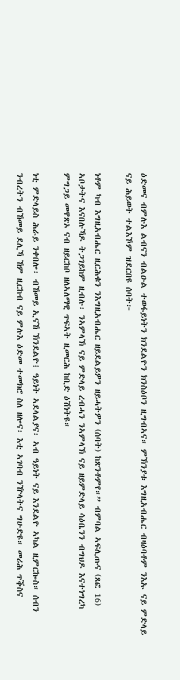ዕድመና ብምሉእ ልብናን ብልዑል ተወፋይነትን ክንደልዮን ክንስዕቦን ዚግብኣና። ምኽንያቱ እግዚአብሔር ብዛዕባቶም ንእኡ ናይ ምድላይ ናይ ሕይወት ተልእኾም ዝደርበዩ ሰባት፦

ነቶም ካብ እግዚአብሔር ዚርሕቁን ንእግዚአብሔር ዘይደልይዎን ዘይሓትዎን (ሰባት) ከጽንቶምየ።” ብምባል ኣፍሊጡና (ጸፎ 16) ኣቦታትና እናበሉኻዶ ትጋገይከም ዚብሉ፡ ንኣምላኽ ናይ ምድላይ ረብሓን ንኣምላኽ ናይ ዘይምድላይ ሳዕቤንን ብግህዶ እናተነግረካ ምግጋይ መዋጽኦ ናብ ዘይርከቦ ዘለኣለማዊ ጥፍኣት ዚመርሕ ከቢድ ዕሽነትዩ።

ነቲ ምድላይስ ሕራይ ንቀበሎ፡ ብኸመይ ኢናኸ ኽንደልዮ፧ ዓይነት ኣደላልያና፡ ኣብ ዓይነት ናይ እንደልዮ ኣካል ዚምርኰስ። ሰብን ንብረትን ብኸመይ ደሊኻ ኸም ዚርከብ ናይ ምሉእ ዕድመ ተመክሮ ስለ ዘሎና፡ እቲ ኣገባብ ንዅላትና ግሁድዩ። መሪሕ ጥቕስና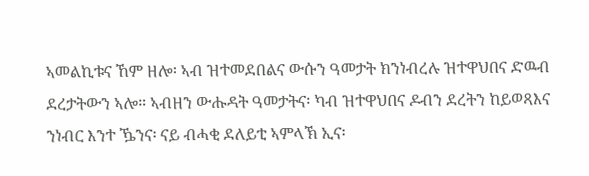ኣመልኪቱና ኸም ዘሎ፡ ኣብ ዝተመደበልና ውሱን ዓመታት ክንነብረሉ ዝተዋህበና ድዉብ ደረታትውን ኣሎ። ኣብዘን ውሑዳት ዓመታትና፡ ካብ ዝተዋህበና ዶብን ደረትን ከይወጻእና ንነብር እንተ ዄንና፡ ናይ ብሓቂ ደለይቲ ኣምላኽ ኢና፡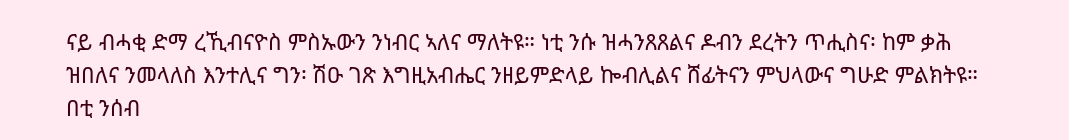ናይ ብሓቂ ድማ ረኺብናዮስ ምስኡውን ንነብር ኣለና ማለትዩ። ነቲ ንሱ ዝሓንጸጸልና ዶብን ደረትን ጥሒስና፡ ከም ቃሕ ዝበለና ንመላለስ እንተሊና ግን፡ ሽዑ ገጽ እግዚአብሔር ንዘይምድላይ ኰብሊልና ሸፊትናን ምህላውና ግሁድ ምልክትዩ። በቲ ንሰብ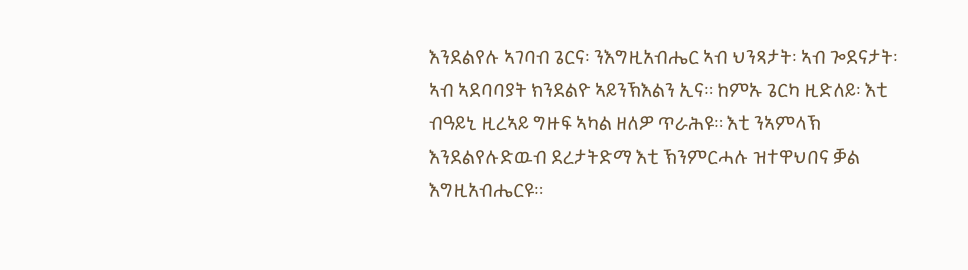እንደልየሉ ኣገባብ ጌርና፡ ንእግዚአብሔር ኣብ ህንጻታት፡ ኣብ ጐደናታት፡ ኣብ ኣደባባያት ክንደልዮ ኣይንኽእልን ኢና። ከምኡ ጌርካ ዚድለይ፡ እቲ ብዓይኒ ዚረኣይ ግዙፍ ኣካል ዘለዎ ጥራሕዩ። እቲ ንኣምላኽ እንደልየሉድዉብ ደረታትድማ እቲ ኽንምርሓሉ ዝተዋህበና ቓል እግዚአብሔርዩ።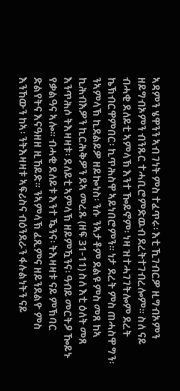ኣዳምን ሄዋንን ኣብ ገነት ምስ ተፈጥሩ፡ እቲ ኺገብርዎ ዚግብኦምን ዘይግብኦምን ብንጹር ተሓቢሮምድዉብ ደረትተገብረሎም። ስለ ናይ ብሓቂ ደለይቲ ኣምላኽ እንተ ዀይኖም፡ ነዛ ዝተሓገገትሎም ደረት ኬኽብርዋምበር፡ ኪጥሕስዋ ኣይነበሮምን። ነታ ደረት ምስ ጠሓስዋ ግን፡ ንኣምላኽ ኪደልይዎ ዘይኰነስ፡ ንሱ ንኣታቶም ደልዩ ምስ መጸ ከኣ ኪሕብእዎን ኪርሕቅዎን ደኣ መረጹ (ዘፍ 31-11) ስለ እቲ ዕለት መጸ እንጥሕሶ ትእዛዛቱ፡ ደለይቲ ኣምላኽ ዘይምዃንና፡ ዓብይ መርትዖ ዀይኑ የቃልዓና ኣሎ። ብሓቂ ደለይቱ እንተ ዄንና፡ ትእዛዛቱ ናይ ምኽባር ድልየትና እናዓዘዘ ዚኸይድ። ንኣምላኽ ፈጺምና ዘይንደልዮ ምስ እንኸውን ከኣ፡ ንትእዛዛቱ ኣፍሪስና ብዕንደራን ፋሉልነትን ናይ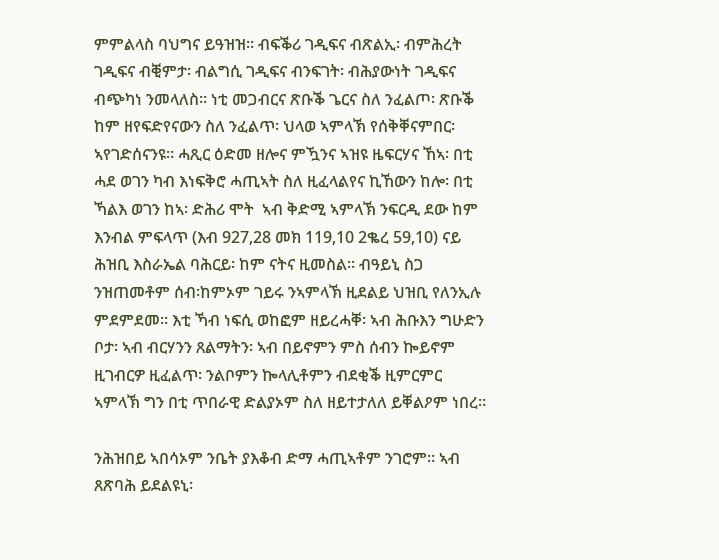ምምልላስ ባህግና ይዓዝዝ። ብፍቕሪ ገዲፍና ብጽልኢ፡ ብምሕረት ገዲፍና ብቒምታ፡ ብልግሲ ገዲፍና ብንፍገት፡ ብሕያውነት ገዲፍና ብጭካነ ንመላለስ። ነቲ መጋብርና ጽቡቕ ጌርና ስለ ንፈልጦ፡ ጽቡቕ ከም ዘየፍድየናውን ስለ ንፈልጥ፡ ህላወ ኣምላኽ የሰቅቐናምበር፡ ኣየገድሰናንዩ። ሓጺር ዕድመ ዘሎና ምዃንና ኣዝዩ ዜፍርሃና ኸኣ፡ በቲ ሓደ ወገን ካብ እነፍቅሮ ሓጢኣት ስለ ዚፈላልየና ኪኸውን ከሎ፡ በቲ  ኻልእ ወገን ከኣ፡ ድሕሪ ሞት  ኣብ ቅድሚ ኣምላኽ ንፍርዲ ደው ከም እንብል ምፍላጥ (እብ 927,28 መክ 119,10 2ቈረ 59,10) ናይ ሕዝቢ እስራኤል ባሕርይ፡ ከም ናትና ዚመስል። ብዓይኒ ስጋ ንዝጠመቶም ሰብ፡ከምኦም ገይሩ ንኣምላኽ ዚደልይ ህዝቢ የለንኢሉ ምደምደመ። እቲ ኻብ ነፍሲ ወከፎም ዘይረሓቐ፡ ኣብ ሕቡእን ግሁድን ቦታ፡ ኣብ ብርሃንን ጸልማትን፡ ኣብ በይኖምን ምስ ሰብን ኰይኖም ዚገብርዎ ዚፈልጥ፡ ንልቦምን ኰላሊቶምን ብደቂቕ ዚምርምር ኣምላኽ ግን በቲ ጥበራዊ ድልያኦም ስለ ዘይተታለለ ይቐልዖም ነበረ።

ንሕዝበይ ኣበሳኦም ንቤት ያእቆብ ድማ ሓጢኣቶም ንገሮም። ኣብ ጸጽባሕ ይደልዩኒ፡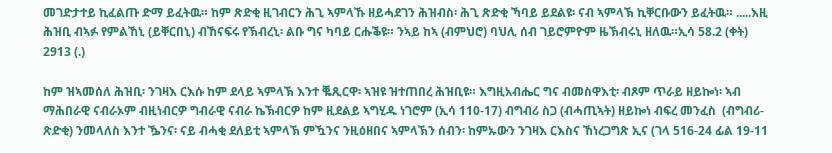መገድታተይ ኪፈልጡ ድማ ይፈትዉ። ከም ጽድቂ ዚገብርን ሕጊ ኣምላኹ ዘይሓደገን ሕዝብስ፡ ሕጊ ጽድቂ ኻባይ ይደልዩ፡ ናብ ኣምላኽ ኪቐርቡውን ይፈትዉ። .....እዚ ሕዝቢ ብኣፉ የምልኸኒ (ይቐርበኒ) ብኸናፍሩ የኽብረኒ፡ ልቡ ግና ካባይ ርሑቕዩ። ንኣይ ከኣ (ብምህሮ) ባህሊ ሰብ ገይሮምዮም ዜኽብሩኒ ዘለዉ።ኢሳ 58.2 (ቀት) 2913 (.)

ከም ዝኣመሰለ ሕዝቢ፡ ንገዛእ ርእሱ ከም ደላይ ኣምላኽ እንተ ቘጺርዋ፡ ኣዝዩ ዝተጠበረ ሕዝቢዩ። እግዚአብሔር ግና ብመስዋእቲ፡ ብጾም ጥራይ ዘይኰነ፡ ኣብ ማሕበራዊ ናብራኦም ብዚነብርዎ ግብራዊ ናብራ ኬኽብርዎ ከም ዚደልይ ኣግሂዱ ነገሮም (ኢሳ 110-17) ብግብሪ ስጋ (ብሓጢኣት) ዘይኰነ ብፍረ መንፈስ  (ብግብሪ-ጽድቂ) ንመላለስ እንተ ዄንና፡ ናይ ብሓቂ ደለይቲ ኣምላኽ ምዃንና ንዚዕዘበና ኣምላኽን ሰብን፡ ከምኡውን ንገዛእ ርእስና ኸነረጋግጽ ኢና (ገላ 516-24 ፊል 19-11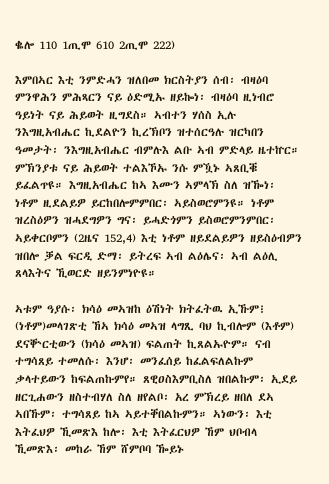ቈሎ 110 1ጢሞ 610 2ጢሞ 222)

እምበኣር እቲ ንምድሓን ዝለበመ ክርስትያን ሰብ፡ ብዛዕባ ምንዋሕን ምሕጻርን ናይ ዕድሚኡ ዘይኰነ፡ ብዛዕባ ዚነብሮ ዓይነት ናይ ሕይወት ዚግደስ። ኣብተን ሃሰስ ኢሉ ንእግዚአብሔር ኪደልዮን ኪረኽቦን ዝተሰርዓሉ ዝርካበን ዓመታት፡ ንእግዚአብሔር ብምሉእ ልቡ ኣብ ምድላይ ዜተኵር። ምኽንያቱ ናይ ሕይወት ተልእኾኡ ንሱ ምዃኑ ኣጸቢቑ ይፈልጥዩ። እግዚአብሔር ከኣ እሙን ኣምላኽ ስለ ዝዀነ፡ ነቶም ዚደልይዎ ይርከበሎምምበር፡ ኣይስወሮምንዩ። ነቶም ዝረስዕዎን ዝሓደግዎን ግና፡ ይሓድጎምን ይስወሮምንምበር፡ ኣይቀርቦምን (2ዜና 152,4) እቲ ነቶም ዘይደልይዎን ዘይስዕብዎን ዝበሎ ቓል ፍርዲ ድማ፡ ይትረፍ ኣብ ልዕሌና፡ ኣብ ልዕሊ ጸላእትና ኺወርድ ዘይንምነዮዩ።

ኣቱም ዓያሱ፡ ክሳዕ መኣዝከ ዕሽነት ክትፈትዉ ኢኹም፧ (ነቶም)መላገጽቲ ኸኣ ክሳዕ መኣዝ ላግጺ ባህ ኪብሎም (እቶም) ደናቝርቲውን (ክሳዕ መኣዝ) ፍልጠት ኪጸልኡዮም። ናብ ተግሳጸይ ተመለሱ፡ እንሆ፡ መንፈሰይ ከፈልፍለልኩም ቃላተይውን ከፍልጠኩምየ። ጸዊዐስእምቢስለ ዝበልኩም፡ ኢደይ ዘርጊሐውን ዘስተብሃለ ስለ ዘየልቦ፡ አረ ምኽረይ ዘበለ ደኣ ኣበኹም፡ ተግሳጸይ ከኣ ኣይተቐበልኩምን። ኣነውን፡ እቲ እትፈህዎ ኺመጽእ ከሎ፡ እቲ እትፈርህዎ ኸም ህቦብላ ኺመጽእ፡ መከራ ኸም ሸምቦባ ዀይኑ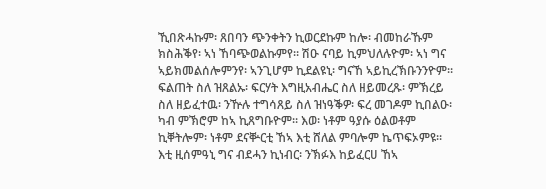ኺበጽሓኩም፡ ጸበባን ጭንቀትን ኪወርደኩም ከሎ፡ ብመከራኹም ክስሕቕየ፡ ኣነ ኸባጭወልኩምየ። ሽዑ ናባይ ኪምህለሉዮም፡ ኣነ ግና ኣይክመልሰሎምንየ፡ ኣንጊሆም ኪደልዩኒ፡ ግናኸ ኣይኪረኽቡንንዮም። ፍልጠት ስለ ዝጸልኡ፡ ፍርሃት እግዚአብሔር ስለ ዘይመረጹ፡ ምኽረይ ስለ ዘይፈተዉ፡ ንዅሉ ተግሳጸይ ስለ ዝነዓቕዎ፡ ፍረ መገዶም ኪበልዑ፡ ካብ ምኽሮም ከኣ ኪጸግቡዮም። እወ፡ ነቶም ዓያሱ ዕልወቶም ኪቐትሎም፡ ነቶም ደናቝርቲ ኸኣ እቲ ሸለል ምባሎም ኬጥፍኦምዩ። እቲ ዚሰምዓኒ ግና ብደሓን ኪነብር፡ ንኽፉእ ከይፈርሀ ኸኣ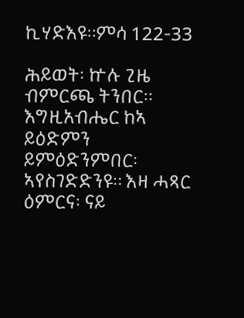ኪሃድእዩ።ምሳ 122-33

ሕይወት፡ ኵሉ ጊዜ ብምርጫ ትንበር። እግዚአብሔር ከኣ ይዕድምን ይምዕድንምበር፡ ኣየስገድድንዩ። እዛ ሓጻር ዕምርና፡ ናይ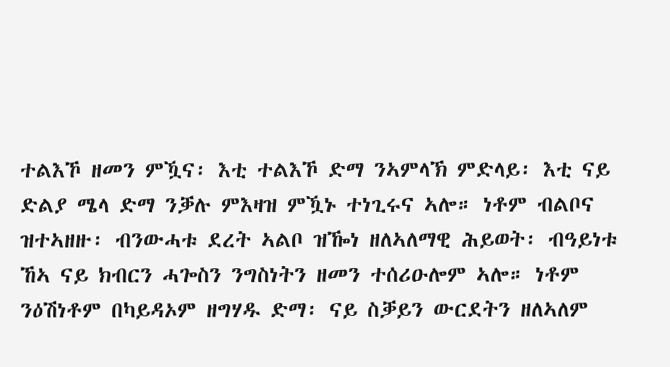ተልእኾ ዘመን ምዃና፡ እቲ ተልእኾ ድማ ንኣምላኽ ምድላይ፡ እቲ ናይ ድልያ ሜላ ድማ ንቓሉ ምእዛዝ ምዃኑ ተነጊሩና ኣሎ። ነቶም ብልቦና ዝተኣዘዙ፡ ብንውሓቱ ደረት ኣልቦ ዝዀነ ዘለኣለማዊ ሕይወት፡ ብዓይነቱ ኸኣ ናይ ክብርን ሓጐስን ንግስነትን ዘመን ተሰሪዑሎም ኣሎ። ነቶም ንዕሽነቶም በካይዳኦም ዘግሃዱ ድማ፡ ናይ ስቓይን ውርደትን ዘለኣለም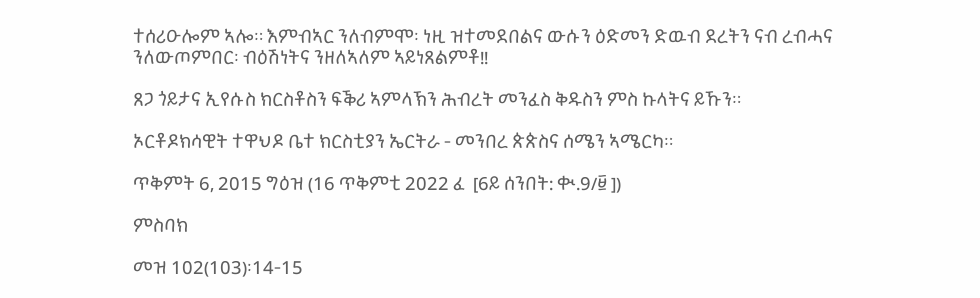ተሰሪዑሎም ኣሎ። እምብኣር ንለብምሞ፡ ነዚ ዝተመደበልና ውሱን ዕድመን ድዉብ ደረትን ናብ ረብሓና ንለውጦምበር፡ ብዕሽነትና ንዘለኣለም ኣይነጸልምቶ!!

ጸጋ ጎይታና ኢየሱስ ክርስቶስን ፍቕሪ ኣምላኽን ሕብረት መንፈስ ቅዱስን ምስ ኩላትና ይኹን።

ኦርቶዶክሳዊት ተዋህዶ ቤተ ክርስቲያን ኤርትራ - መንበረ ጵጵስና ሰሜን ኣሜርካ።

ጥቅምት 6, 2015 ግዕዝ (16 ጥቅምቲ 2022 ፈ  [6ይ ሰንበት: ቊ.9/፱ ])

ምስባክ

መዝ 102(103)፡14-15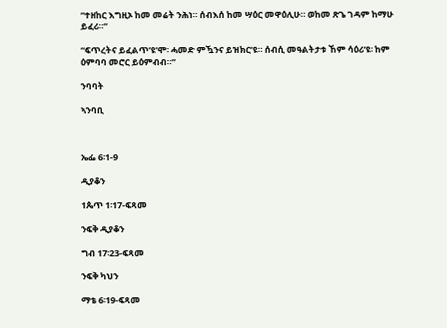“ተዘከር እግዚኦ ከመ መሬት ንሕነ። ሰብእሰ ከመ ሣዕር መዋዕሊሁ። ወከመ ጽጌ ገዳም ከማሁ ይፈሪ።”

“ፍጥረትና ይፈልጥ’ዩ’ሞ፡ ሓመድ ምዃንና ይዝክር’ዩ። ሰብሲ መዓልትታቱ ኸም ሳዕሪ’ዩ፡ ከም ዕምባባ መሮር ይዕምብብ።”

ንባባት

ኣንባቢ



ኤፌ 6፡1-9

ዲያቆን

1ጴጥ 1፡17-ፍጻመ

ንፍቅ ዲያቆን

ግብ 17፡23-ፍጻመ

ንፍቅ ካህን

ማቴ 6፡19-ፍጻመ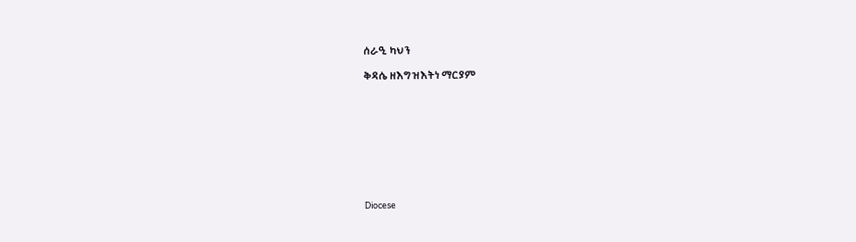ሰራዒ ካህን

ቅዳሴ ዘእግዝእትነ ማርያም









Diocese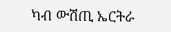ካብ ውሽጢ ኤርትራ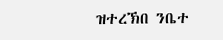ዝተረኽበ ንቤተ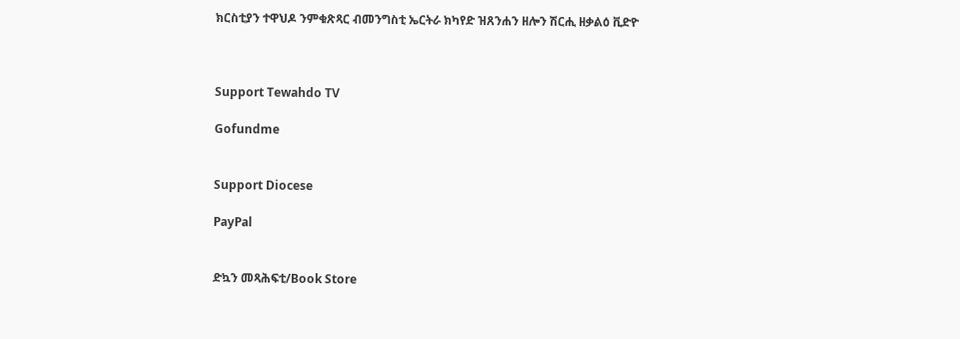ክርስቲያን ተዋህዶ ንምቁጽጻር ብመንግስቲ ኤርትራ ክካየድ ዝጸንሐን ዘሎን ሽርሒ ዘቃልዕ ቪድዮ



Support Tewahdo TV

Gofundme


Support Diocese

PayPal


ድኳን መጻሕፍቲ/Book Store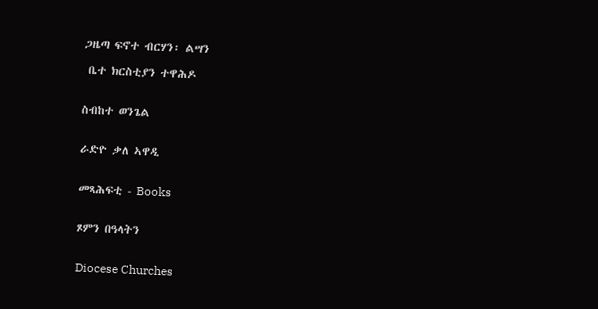ጋዜጣ ፍኖተ ብርሃን፡ ልሣን

 ቤተ ክርስቲያን ተዋሕዶ


ስብከተ ወንጌል


ራድዮ ቃለ ኣዋዲ


መጻሕፍቲ - Books


ጾምን በዓላትን


Diocese Churches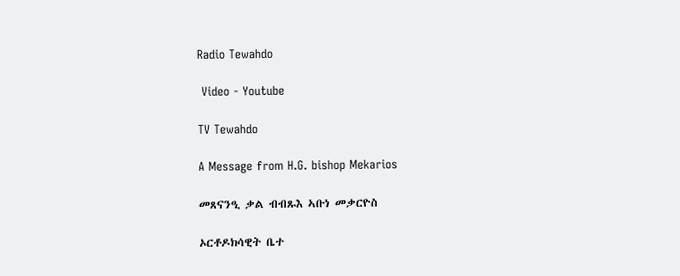Radio Tewahdo

 Video - Youtube

TV Tewahdo

A Message from H.G. bishop Mekarios

መጸናንዒ ቃል ብብጹእ ኣቡነ መቃርዮስ

ኦርቶዶክሳዊት ቤተ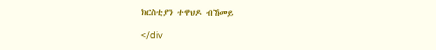ክርስቲያን ተዋህዶ ብኸመይ

</div